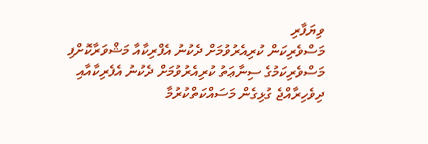ވިޔަފާރި
މަސްވެރިކަން ކުރިއެރުވުމަށް ދެކުނު އެފްރިކާއާ މަޝްވަރާކޮށްފި
މަސްވެރިކަމުގެ ސިނާޢަތު ކުރިއެރުވުމަށް ދެކުނު އެފެރިކާއާއި ދިވެހިރާއްޖެ ގުޅިގެން މަސައްކަތްކުރުމާ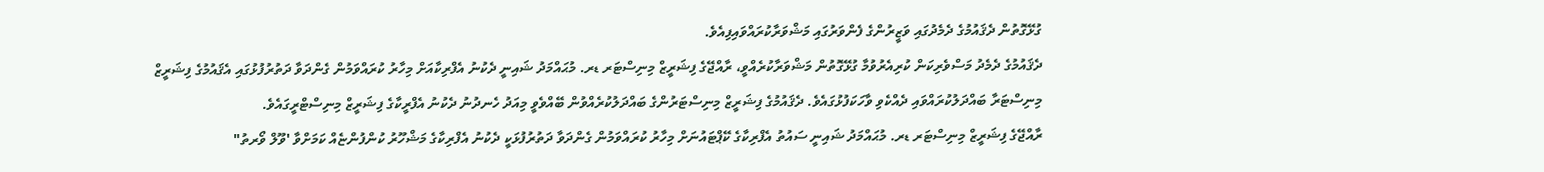ގުޅޭގޮތުން ދެޤައުމުގެ ދެމެދުގައި ވަޒީރުންގެ ފެންވަރުގައި މަޝްވަރާކުރައްވައިފިއެވެ.
ދެޤައުމުގެ ދެމެދު މަސްވެރިކަން ކުރިއެރުވުމާ ގުޅޭގޮތުން މަޝްވަރާކުރެއްވީ، ރާއްޖޭގެ ފިޝަރީޒް މިނިސްޓަރ ޑރ. މުޙައްމަދު ޝައިނީ ދެކުނު އެފްރިކާއަށް މިހާރު ކުރައްވަމުން ގެންދަވާ ދަތުރުފުޅުގައި އެޤައުމުގެ ފިޝަރީޒް މިނިސްޓަރާ ބައްދަލުކުރައްވައި ދެއްކެވި ވާހަކަފުޅުގައެވެ. ދެޤައުމުގެ ފިޝަރީޒް މިނިސްޓަރުންގެ ބައްދަލުކުރެއްވުން ބޭއްވެވީ މިއަދު ހެނދުނު ދެކުނު އެފްރީކާގެ ފިޝަރީޒް މިނިސްޓްރީގައެވެ.
ރާއްޖޭގެ ފިޝަރީޒް މިނިސްޓަރ ޑރ. މުޙައްމަދު ޝައިނީ ސައުތު އެފްރިކާގެ ކޭޕްޓައުނަށް މިހާރު ކުރައްވަމުން ގެންދަވާ ދަތުރުފުޅަކީ ދެކުނު އެފްރިކާގެ މަޝްހޫރު ކުންފުންޏެއް ކަމަށްވާ 'ވޫލް ވޯރތު"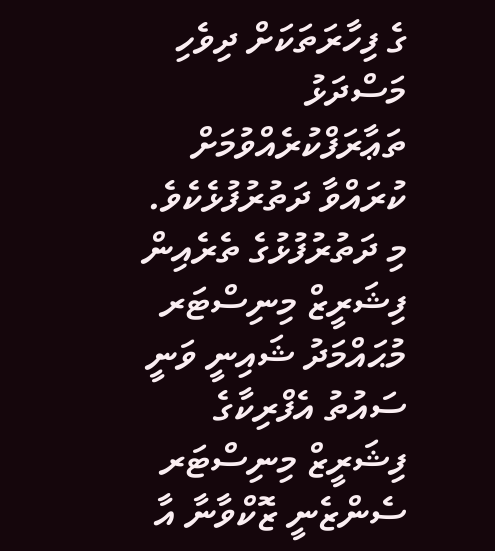ގެ ފިހާރަތަކަށް ދިވެހި މަސްދަޅު ތަޢާރަފްކުރެއްވުމަށް ކުރައްވާ ދަތުރުފުޅެކެވެ.
މި ދަތުރުފުޅުގެ ތެރެއިން ފިޝަރީޒް މިނިސްޓަރ މުޙައްމަދު ޝައިނީ ވަނީ ސައުތު އެފްރިކާގެ ފިޝަރީޒް މިނިސްޓަރ ސެންޒެނީ ޒޮކްވާނާ އާ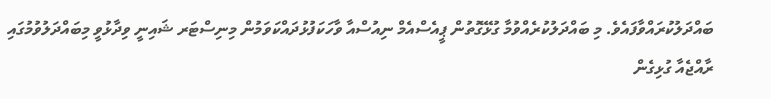ބައްދަލުކުރައްވާފައެވެ. މި ބައްދަލުކުރެއްވުމާ ގުޅޭގޮތުން ޕީއެސްއެމް ނިއުސްއާ ވާހަކަފުޅުދައްކަވަމުން މިނިސްޓަރ ޝައިނީ ވިދާޅުވީ މިބައްދަލުވުމުގައި ރާއްޖެއާ ގުޅިގެން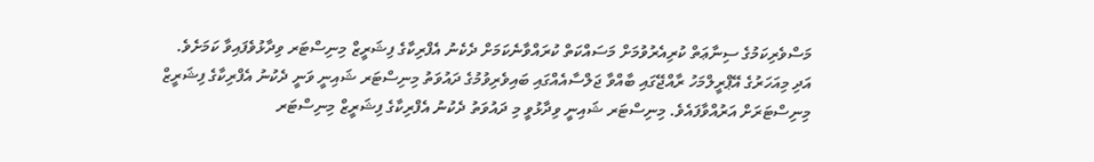މަސްވެރިކަމުގެ ސިނާޢަތް ކުރިއެރުވުމަށް މަސައްކަތް ކުރައްވާނެކަމަށް ދެކެނު އެފްރިކާގެ ފިޝަރީޒް މިނިސްޓަރ ވިދާޅުވެފައިވާ ކަމަށެވެ.
އަދި މިއަހަރުގެ އޭޕްރީލްމަހު ރާއްޖޭގައި ބާއްވާ ޖަލްސާއެއްގައި ބައިވެރިވުމުގެ ދައުވަތު މިނިސްޓަރ ޝައިނީ ވަނީ ދެކުނު އެފްރިކާގެ ފިޝަރީޒް މިނިސްޓަރަށް އަރުއްވާފައެވެ. މިނިސްޓަރ ޝައިނީ ވިދާޅުވީ މި ދައުވަތު ދެކުނު އެފްރިކާގެ ފިޝަރީޒް މިނިސްޓަރ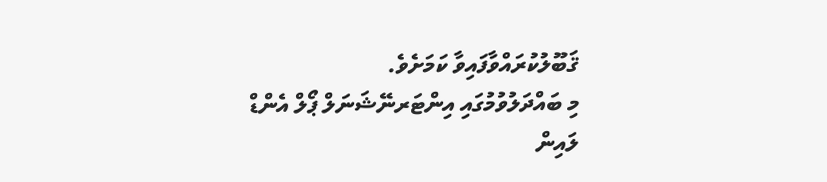ޤަބޫލުކުރައްވާފައިވާ ކަމަށެވެ.
މި ބައްދަލުވުމުގައި އިންޓަރނޭޝަނަލް ޕޯލް އެންޑް ލައިން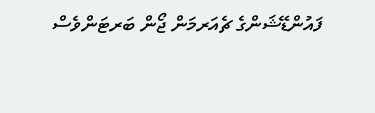ފައުންޑޭޝަންގެ ޗެއަރމަން ޖޯން ބަރޓަންވެސް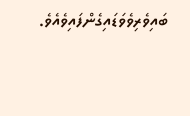ބައިވެރިވެވަޑައިގެންފައިވެއެވެ.